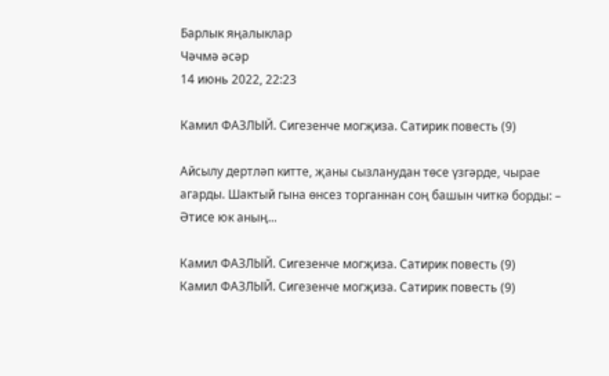Барлык яңалыклар
Чәчмә әсәр
14 июнь 2022, 22:23

Камил ФАЗЛЫЙ. Сигезенче могҗиза. Сатирик повесть (9)

Айсылу дертләп китте, җаны сызланудан төсе үзгәрде, чырае агарды. Шактый гына өнсез торганнан соң башын читкә борды: – Әтисе юк аның...

Камил ФАЗЛЫЙ. Сигезенче могҗиза. Сатирик повесть (9)
Камил ФАЗЛЫЙ. Сигезенче могҗиза. Сатирик повесть (9)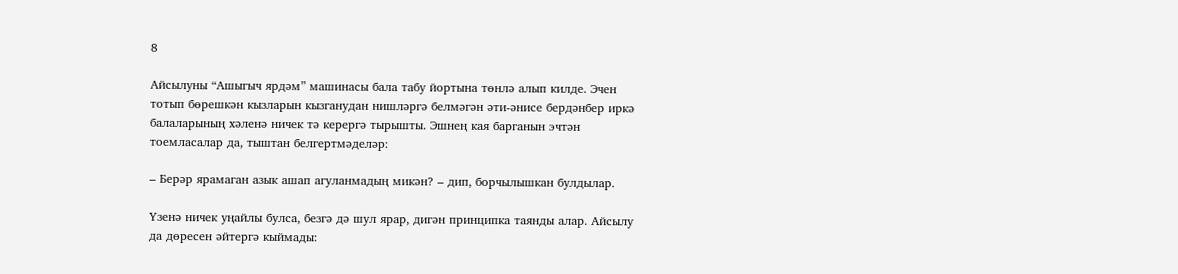8

Айсылуны “Ашыгыч ярдәм” машинасы бала табу йортына төнлә алып килде. Эчен тотып бөрешкән кызларын кызганудан нишләргә белмәгән әти-әнисе бердәнбер иркә балаларының хәленә ничек тә керергә тырышты. Эшнең кая барганын эчтән тоемласалар да, тыштан белгертмәделәр:

– Берәр ярамаган азык ашап агуланмадың микән? – дип, борчылышкан булдылар.

Үзенә ничек уңайлы булса, безгә дә шул ярар, дигән принципка таянды алар. Айсылу да дөресен әйтергә кыймады: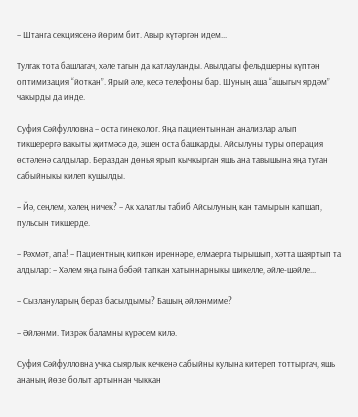– Штанга секциясенә йөрим бит. Авыр күтәргән идем...

Тулгак тота башлагач, хәле тагын да катлауланды. Авылдагы фельдшерны күптән оптимизация “йоткан”. Ярый әле, кесә телефоны бар. Шуның аша “ашыгыч ярдәм” чакырды да инде.

Суфия Сәйфулловна – оста гинеколог. Яңа пациентыннан анализлар алып тикшерергә вакыты җитмәсә дә, эшен оста башкарды. Айсылуны туры операция өстәленә салдылар. Бераздан дөнья ярып кычкырган яшь ана тавышына яңа туган сабыйныкы килеп кушылды.

– Йә, сеңлем, хәлең ничек? – Ак халатлы табиб Айсылуның кан тамырын капшап, пульсын тикшерде.

– Рәхмәт, апа! – Пациентның кипкән иреннәре, елмаерга тырышып, хәтта шаяртып та алдылар: – Хәлем яңа гына бәбәй тапкан хатыннарныкы шикелле, әйле-шәйле...

– Сызлануларың бераз басылдымы? Башың әйләнмиме?

– Әйләнми. Тизрәк баламны күрәсем килә.

Суфия Сәйфулловна учка сыярлык кечкенә сабыйны кулына китереп тоттыргач, яшь ананың йөзе болыт артыннан чыккан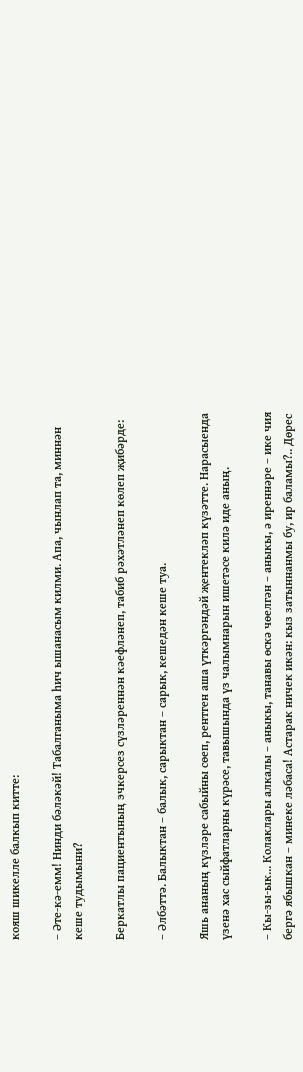кояш шикелле балкып китте:

– Әте-кә-емм! Нинди бәләкәй! Табалганыма һич ышанасым килми. Апа, чынлап та, миннән кеше тудымыни?

Беркатлы пациентының эчкерсез сүзләреннән кәефләнеп, табиб рәхәтләнеп көлеп җибәрде:

– Әлбәттә. Балыктан – балык, сарыктан – сарык, кешедән кеше туа.

Яшь ананың күзләре сабыйны сөеп, рентген аша үткәргәндәй җентекләп күзәтте. Нарасыенда үзенә хас сыйфатларны күрәсе, тавышында үз чалымнарын ишетәсе килә иде аның.

– Кы-зы-ык... Колаклары алкалы – аныкы, танавы өскә чөелгән – аныкы, ә иреннәре – ике чия бергә ябышкан – минеке ләбаса! Астарак ничек икән: кыз затыннанмы бу, ир баламы?.. Дөрес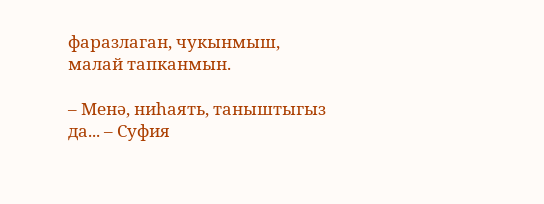фаразлаган, чукынмыш, малай тапканмын.

– Менә, ниһаять, таныштыгыз да... – Суфия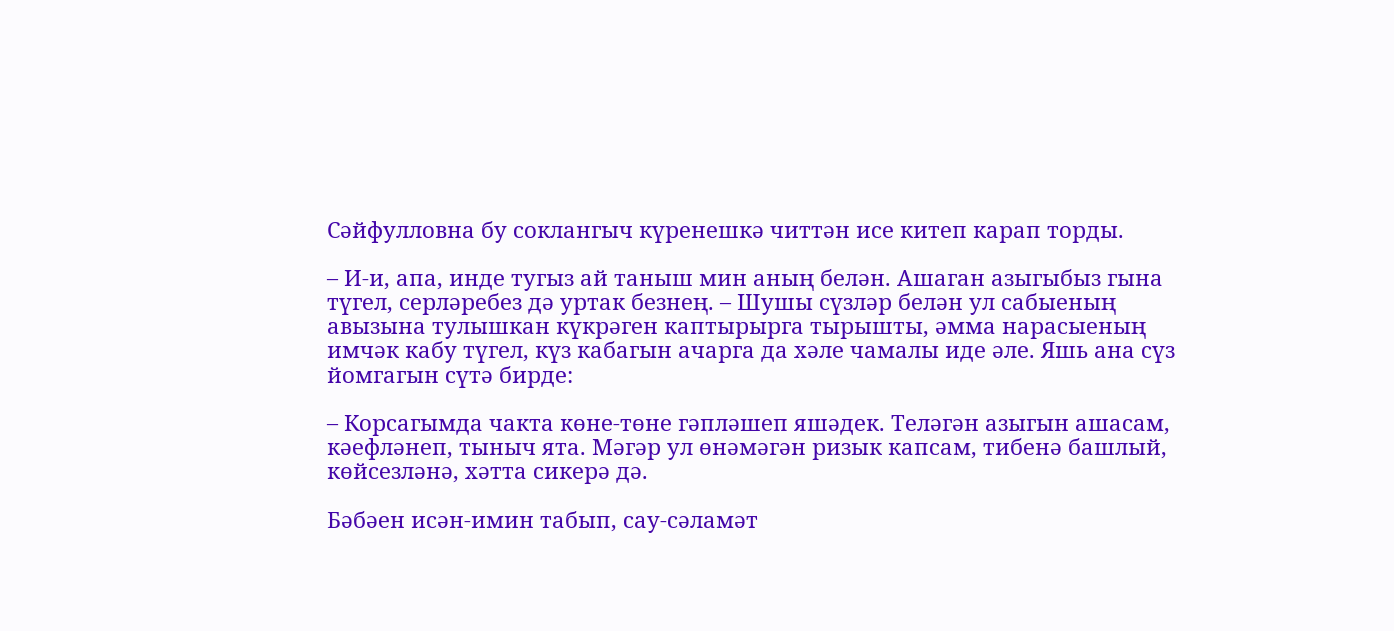Сәйфулловна бу соклангыч күренешкә читтән исе китеп карап торды.

– И-и, апа, инде тугыз ай таныш мин аның белән. Ашаган азыгыбыз гына түгел, серләребез дә уртак безнең. – Шушы сүзләр белән ул сабыеның авызына тулышкан күкрәген каптырырга тырышты, әмма нарасыеның имчәк кабу түгел, күз кабагын ачарга да хәле чамалы иде әле. Яшь ана сүз йомгагын сүтә бирде:

– Корсагымда чакта көне-төне гәпләшеп яшәдек. Теләгән азыгын ашасам, кәефләнеп, тыныч ята. Мәгәр ул өнәмәгән ризык капсам, тибенә башлый, көйсезләнә, хәтта сикерә дә.

Бәбәен исән-имин табып, сау-сәламәт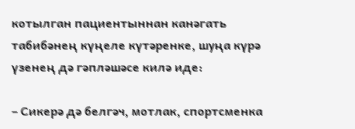котылган пациентыннан канәгать табибәнең күңеле күтәренке, шуңа күрә үзенең дә гәпләшәсе килә иде:

– Сикерә дә белгәч, мотлак, спортсменка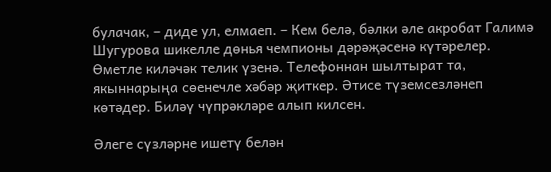булачак, – диде ул, елмаеп. – Кем белә, бәлки әле акробат Галимә Шугурова шикелле дөнья чемпионы дәрәҗәсенә күтәрелер. Өметле киләчәк телик үзенә. Телефоннан шылтырат та, якыннарыңа сөенечле хәбәр җиткер. Әтисе түземсезләнеп көтәдер. Биләү чүпрәкләре алып килсен.

Әлеге сүзләрне ишетү белән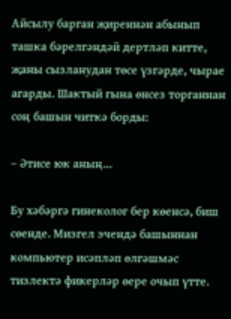Айсылу барган җиреннән абынып ташка бәрелгәндәй дертләп китте, җаны сызланудан төсе үзгәрде, чырае агарды. Шактый гына өнсез торганнан соң башын читкә борды:

– Әтисе юк аның...

Бу хәбәргә гинеколог бер көенсә, биш сөенде. Мизгел эчендә башыннан компьютер исәпләп өлгәшмәс тизлектә фикерләр өере очып үтте.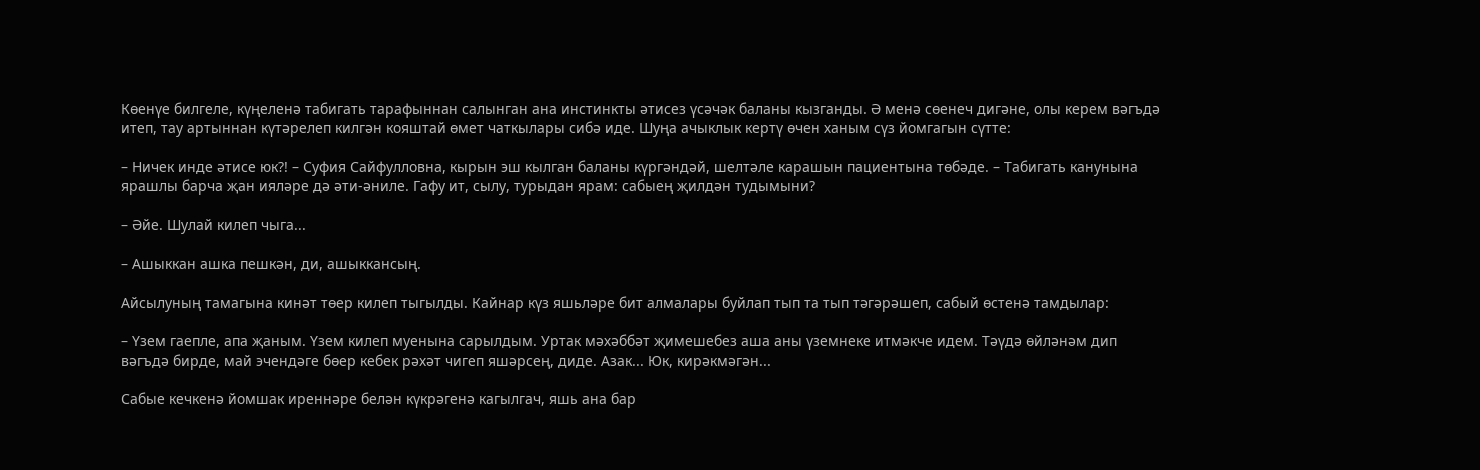Көенүе билгеле, күңеленә табигать тарафыннан салынган ана инстинкты әтисез үсәчәк баланы кызганды. Ә менә сөенеч дигәне, олы керем вәгъдә итеп, тау артыннан күтәрелеп килгән кояштай өмет чаткылары сибә иде. Шуңа ачыклык кертү өчен ханым сүз йомгагын сүтте:

– Ничек инде әтисе юк?! – Суфия Сайфулловна, кырын эш кылган баланы күргәндәй, шелтәле карашын пациентына төбәде. – Табигать канунына ярашлы барча җан ияләре дә әти-әниле. Гафу ит, сылу, турыдан ярам: сабыең җилдән тудымыни?

– Әйе. Шулай килеп чыга...

– Ашыккан ашка пешкән, ди, ашыккансың.

Айсылуның тамагына кинәт төер килеп тыгылды. Кайнар күз яшьләре бит алмалары буйлап тып та тып тәгәрәшеп, сабый өстенә тамдылар:

– Үзем гаепле, апа җаным. Үзем килеп муенына сарылдым. Уртак мәхәббәт җимешебез аша аны үземнеке итмәкче идем. Тәүдә өйләнәм дип вәгъдә бирде, май эчендәге бөер кебек рәхәт чигеп яшәрсең, диде. Азак... Юк, кирәкмәгән...

Сабые кечкенә йомшак иреннәре белән күкрәгенә кагылгач, яшь ана бар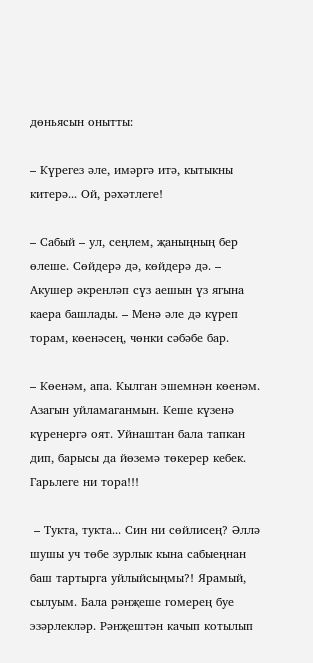дөньясын онытты:

– Күрегез әле, имәргә итә, кытыкны китерә... Ой, рәхәтлеге!

– Сабый – ул, сеңлем, җаныңның бер өлеше. Сөйдерә дә, көйдерә дә. – Акушер әкренләп сүз аешын үз ягына каера башлады. – Менә әле дә күреп торам, көенәсең, чөнки сәбәбе бар.

– Көенәм, апа. Кылган эшемнән көенәм. Азагын уйламаганмын. Кеше күзенә күренергә оят. Уйнаштан бала тапкан дип, барысы да йөземә төкерер кебек. Гарьлеге ни тора!!!

 – Тукта, тукта... Син ни сөйлисең? Әллә шушы уч төбе зурлык кына сабыеңнан баш тартырга уйлыйсыңмы?! Ярамый, сылуым. Бала рәнҗеше гомерең буе эзәрлекләр. Рәнҗештән качып котылып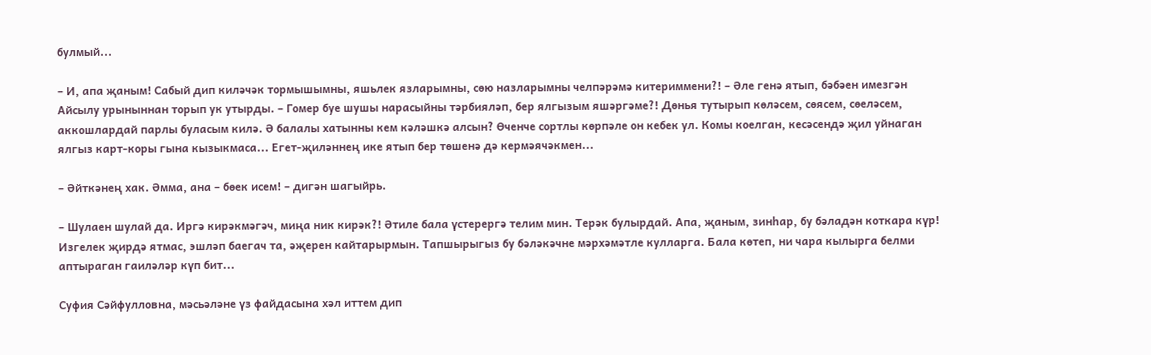булмый...

– И, апа җаным! Сабый дип киләчәк тормышымны, яшьлек язларымны, сөю назларымны челпәрәмә китериммени?! – Әле генә ятып, бәбәен имезгән Айсылу урыныннан торып ук утырды. – Гомер буе шушы нарасыйны тәрбияләп, бер ялгызым яшәргәме?! Дөнья тутырып көләсем, сөясем, сөеләсем, аккошлардай парлы буласым килә. Ә балалы хатынны кем кәләшкә алсын? Өченче сортлы көрпәле он кебек ул. Комы коелган, кесәсендә җил уйнаган ялгыз карт-коры гына кызыкмаса... Егет-җиләннең ике ятып бер төшенә дә кермәячәкмен...

– Әйткәнең хак. Әмма, ана – бөек исем! – дигән шагыйрь.

– Шулаен шулай да. Иргә кирәкмәгәч, миңа ник кирәк?! Әтиле бала үстерергә телим мин. Терәк булырдай. Апа, җаным, зинһар, бу бәладән коткара күр! Изгелек җирдә ятмас, эшләп баегач та, әҗерен кайтарырмын. Тапшырыгыз бу бәләкәчне мәрхәмәтле кулларга. Бала көтеп, ни чара кылырга белми аптыраган гаиләләр күп бит...

Суфия Сәйфулловна, мәсьәләне үз файдасына хәл иттем дип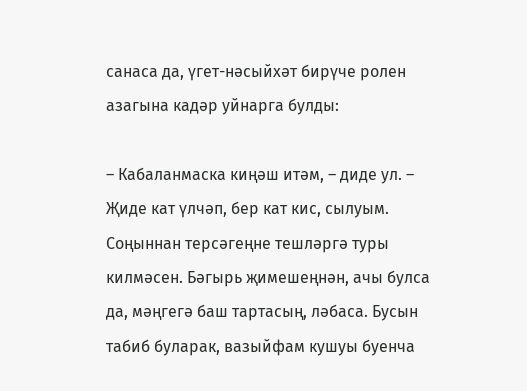санаса да, үгет-нәсыйхәт бирүче ролен азагына кадәр уйнарга булды:

– Кабаланмаска киңәш итәм, – диде ул. – Җиде кат үлчәп, бер кат кис, сылуым. Соңыннан терсәгеңне тешләргә туры килмәсен. Бәгырь җимешеңнән, ачы булса да, мәңгегә баш тартасың, ләбаса. Бусын табиб буларак, вазыйфам кушуы буенча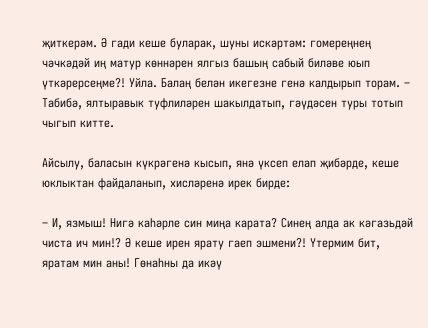җиткерәм. Ә гади кеше буларак, шуны искәртәм: гомереңнең чәчкәдәй иң матур көннәрен ялгыз башың сабый биләве юып үткәрерсеңме?! Уйла. Балаң белән икегезне генә калдырып торам. – Табибә, ялтыравык туфлиләрен шакылдатып, гәүдәсен туры тотып чыгып китте.

Айсылу, баласын күкрәгенә кысып, янә үксеп елап җибәрде, кеше юклыктан файдаланып, хисләренә ирек бирде:

– И, язмыш! Нигә каһәрле син миңа карата? Синең алда ак кәгазьдәй чиста ич мин!? Ә кеше ирен ярату гаеп эшмени?! Үтермим бит, яратам мин аны! Гөнаһны да икәү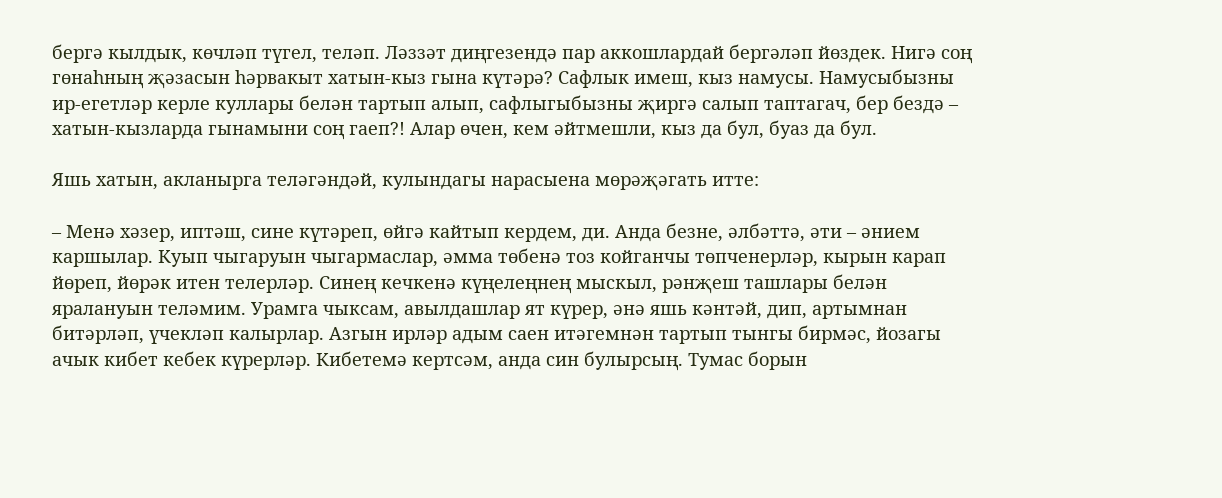бергә кылдык, көчләп түгел, теләп. Ләззәт диңгезендә пар аккошлардай бергәләп йөздек. Нигә соң гөнаһның җәзасын һәрвакыт хатын-кыз гына күтәрә? Сафлык имеш, кыз намусы. Намусыбызны ир-егетләр керле куллары белән тартып алып, сафлыгыбызны җиргә салып таптагач, бер бездә – хатын-кызларда гынамыни соң гаеп?! Алар өчен, кем әйтмешли, кыз да бул, буаз да бул.

Яшь хатын, акланырга теләгәндәй, кулындагы нарасыена мөрәҗәгать итте:

– Менә хәзер, иптәш, сине күтәреп, өйгә кайтып кердем, ди. Анда безне, әлбәттә, әти – әнием каршылар. Куып чыгаруын чыгармаслар, әмма төбенә тоз койганчы төпченерләр, кырын карап йөреп, йөрәк итен телерләр. Синең кечкенә күңелеңнең мыскыл, рәнҗеш ташлары белән яралануын теләмим. Урамга чыксам, авылдашлар ят күрер, әнә яшь кәнтәй, дип, артымнан битәрләп, үчекләп калырлар. Азгын ирләр адым саен итәгемнән тартып тынгы бирмәс, йозагы ачык кибет кебек күрерләр. Кибетемә кертсәм, анда син булырсың. Тумас борын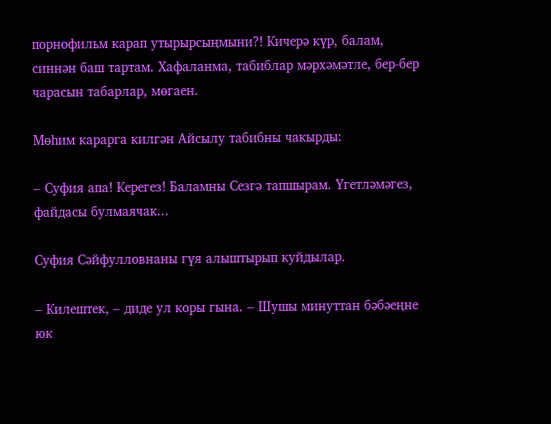порнофильм карап утырырсыңмыни?! Кичерә күр, балам, синнән баш тартам. Хафаланма, табиблар мәрхәмәтле, бер-бер чарасын табарлар, мөгаен.

Мөһим карарга килгән Айсылу табибны чакырды:

– Суфия апа! Керегез! Баламны Сезгә тапшырам. Үгетләмәгез, файдасы булмаячак...

Суфия Сәйфулловнаны гүя алыштырып куйдылар.

– Килештек, – диде ул коры гына. – Шушы минуттан бәбәеңне юк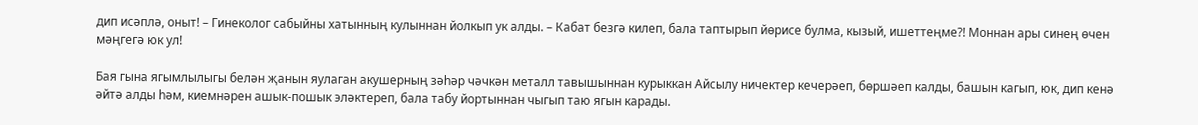дип исәплә, оныт! – Гинеколог сабыйны хатынның кулыннан йолкып ук алды. – Кабат безгә килеп, бала таптырып йөрисе булма, кызый, ишеттеңме?! Моннан ары синең өчен мәңгегә юк ул!

Бая гына ягымлылыгы белән җанын яулаган акушерның зәһәр чәчкән металл тавышыннан курыккан Айсылу ничектер кечерәеп, бөршәеп калды, башын кагып, юк, дип кенә әйтә алды һәм, киемнәрен ашык-пошык эләктереп, бала табу йортыннан чыгып таю ягын карады.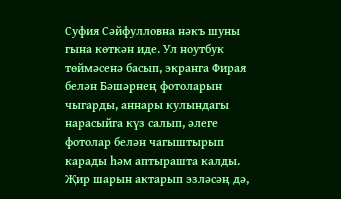Суфия Сәйфулловна нәкъ шуны гына көткән иде. Ул ноутбук төймәсенә басып, экранга Фирая белән Бәшәрнең фотоларын чыгарды, аннары кулындагы нарасыйга күз салып, әлеге фотолар белән чагыштырып карады һәм аптырашта калды. Җир шарын актарып эзләсәң дә,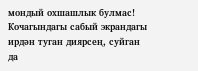мондый охшашлык булмас! Кочагындагы сабый экрандагы ирдән туган диярсең, суйган да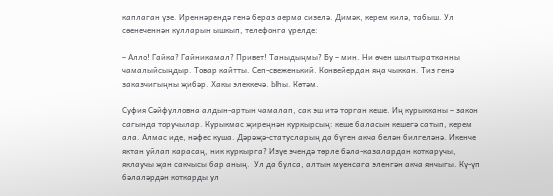каплаган үзе. Иреннәрендә генә бераз аерма сизелә. Димәк, керем килә, табыш. Ул сөенеченнән кулларын ышкып, телефонга үрелде:

– Алло! Гайка? Гайникамал? Привет! Таныдыңмы? Бу – мин. Ни өчен шылтыратканны чамалыйсыңдыр. Товар кайтты. Сеп-свеженький. Конвейердан яңа чыккан. Тиз генә заказчигыңны җибәр. Хакы элеккечә. Ыһы. Көтәм.

Суфия Сәйфулловна алдын-артын чамалап, сак эш итә торган кеше. Иң курыкканы – закон сагында торучылар. Курыкмас җиреңнән куркырсың: кеше баласын кешегә сатып, керем ала. Алмас иде, нәфес куша. Дәрәҗә-статусларың да бүген акча белән билгеләнә. Икенче яктан уйлап карасаң, ник куркырга? Изүе эчендә төрле бәла-казалардан коткаручы, яклаучы җан сакчысы бар аның.  Ул да булса, алтын муенсага эленгән акча янчыгы. Кү-үп бәлаләрдән коткарды ул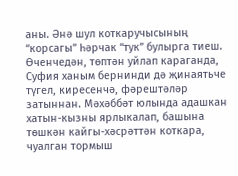аны. Әнә шул коткаручысының “корсагы” һәрчак “тук” булырга тиеш. Өченчедән, төптән уйлап караганда, Суфия ханым бернинди дә җинаятьче түгел, киресенчә, фәрештәләр затыннан. Мәхәббәт юлында адашкан хатын-кызны ярлыкалап, башына төшкән кайгы-хәсрәттән коткара, чуалган тормыш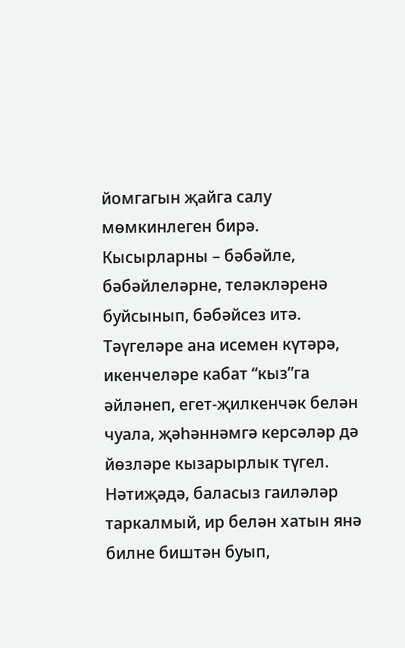йомгагын җайга салу мөмкинлеген бирә. Кысырларны – бәбәйле, бәбәйлеләрне, теләкләренә буйсынып, бәбәйсез итә. Тәүгеләре ана исемен күтәрә, икенчеләре кабат “кыз”га әйләнеп, егет-җилкенчәк белән чуала, җәһәннәмгә керсәләр дә йөзләре кызарырлык түгел. Нәтиҗәдә, баласыз гаиләләр таркалмый, ир белән хатын янә билне биштән буып,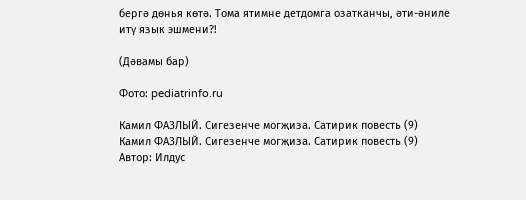бергә дөнья көтә. Тома ятимне детдомга озатканчы, әти-әниле итү язык эшмени?!

(Дәвамы бар)

Фото: pediatrinfo.ru

Камил ФАЗЛЫЙ. Сигезенче могҗиза. Сатирик повесть (9)
Камил ФАЗЛЫЙ. Сигезенче могҗиза. Сатирик повесть (9)
Автор: Илдус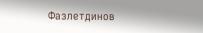Фазлетдинов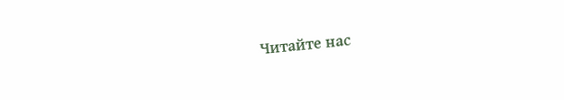Читайте нас